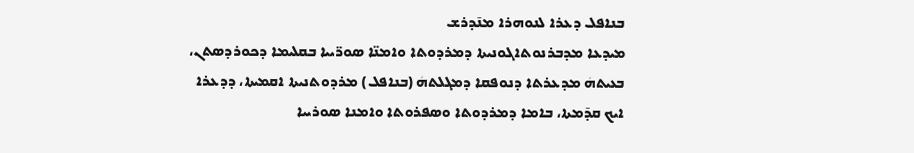ܒܢܐܦܠ ܕܥܪܐ ܠܢܘܗܪܐ ܡܢ̄ܕܪܫ
ܡܝܕܥܐ ܡܕܒܪܢܘܬܐܓܘܢܝܬܐ ܕܡܪܕܘܬܐ ܘܐܡܢ̈ܐ ܣܘܪ̈ܝܝܐ ܒܩܠܝܡܐ ܕܟܘܪܕܣܬܢ، ܒܥܝܬܗܿ ܡܕܥܪܬܐ ܕܢܘܦܩܐ ܕܡܓܠܬܗܿ (ܒܢܐܦܠ) ܡܪܕܘܬܢܝܬܐ ܐܩܡܝܬܐ، ܕܕܥܪܐ ܐܝܟ ܩܕ̄ܡܬܐ، ܒܐܡܐ ܕܡܪܕܘܬܐ ܘܣܦܪܘܬܐ ܘܐܡܢܐ ܣܘܪܝܝܐ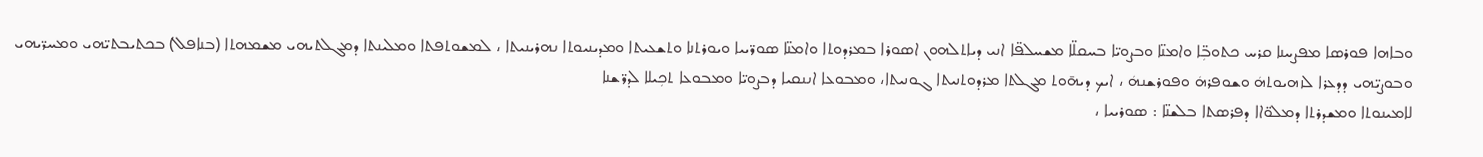ܘܒܐܗܐ ܦܘܪܣܐ ܡܦܨܚܢܐ ܩܪܚ ܟܬܘܒܼ̈ܐ ܘܐܡܢ̈ܐ ܘܒܨܘܝ̈ܐ ܒܚܩܠ̈ܐ ܡܫܚܠܦ̈ܐ ܐܢܝ ܕܝܐܬܠܗܘܢ ܐܣܘܪܐ ܒܡܪܕܘܬܐ ܘܐܡܢ̈ܐ ܣܘܪ̈ܝܝܐ ܘܝܘܪܬܢܐ ܘܬܫܥܝܬܐ ܘܡܕܝܢܝܘܬܐ ܢܗܪܝܢܝܬܐ ، ܠܡܫܘܬܦܬܐ ܘܡܠܝܢܬܐ ܕܡܓܠܬܝܗܝ ܡܫܡܗܬܐ (ܒܢܐܦܠ) ܒܟܬܝܒܬܝ̈ܗܝ ܘܡܚܪ̈ܝܗܝ ܘܒܘܨܝ̈ܗܝ ܕܕܥܪܐ ܠܙܗܝܘܬܗܿ ܘܫܘܦܪܗܿ ܘܦܘܪܫܢܗܿ ، ܐܝܟ ܕܝܗ̄ܘܬ ܡܓܠܬܐ ܡܪܕܘܬܢܝܬܐ ܓܘܢܝܬܐ، ܘܡܒܘܥܐ ܐܢܢܩܝܐ ܕܒܨܘܝ̈ܐ ܘܡܒܘܥܐ ܬܟܼܝܠܐ ܠܕܪ̈ܫܢܐ
ܠܐܡܝܢܘܬܐ ܘܡܫܕܪܬܐ ܕܡܠܘ̈ܐܐ ܕܦܪܣܬܐ ܒܠܫܢ̈ܐ : ܣܘܪܝܝܐ ،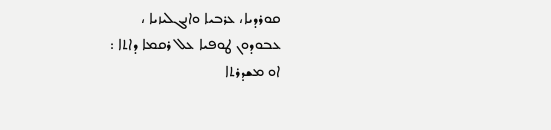ܩܘܪܕܝܐ، ܥܪܒܝܐ ܘܐܢܓܠܝܙܝܐ ،
ܥܒܘܕܘܢ ܛܘܦܝܐ ܥܠ ܪܩܡܐ ܕܐܬܐ :
ܐܘ ܡܫܕܪܬܐ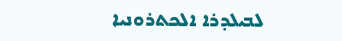ܠܒܝܠܕܪܐ ܐܠܟܬܪܘܢܝܐ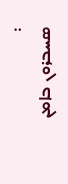:
ܣܚܒܪܘܢ ܒܐܡܢ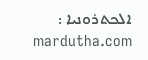ܐܠܟܬܪܘܢܝܐ : mardutha.com